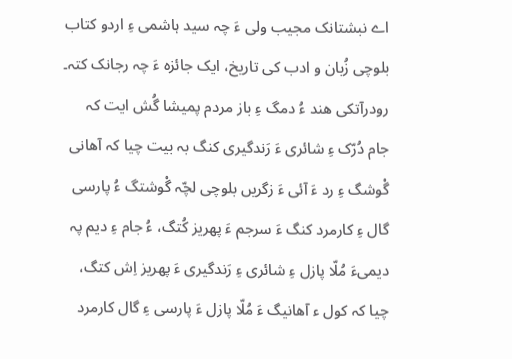اے نبشتانک مجیب ولی ءَ چہ سید ہاشمی ءِ اردو کتاب بلوچی زُبان و ادب کی تاریخ، ایک جائزہ ءَ چہ رجانک کتہ۔
رودرآتکی ھند ءُ دمگ ءِ باز مردم پمیشا گُش ایت کہ جام دُرّک ءِ شائری ءَ رَندگیری کنگ بہ بیت چیا کہ آھانی گْوشگ ءِ رد ءَ آئی ءَ زگریں بلوچی لچّہ گْوشتگ ءُ پارسی گال ءِ کارمرد کنگ ءَ سرجم ءَ پھریز کُتگ، ءُ جام ءِ دیم پہ دیمیءَ مُلّا پازل ءِ شائری ءِ رَندگیری ءَ پھریز اِش کتگ، چیا کہ کول ء آھانیگ ءَ مُلّا پازل ءَ پارسی ءِ گال کارمرد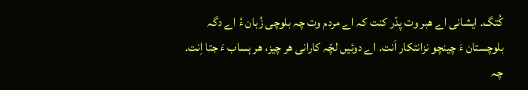کُتگ. ایشانی اے ھبر وت پدّر کنت کہ اے مردم وت چہ بلوچی زُبان ءُ اے دگہ بلوچستان ءَ چینچو نزانتکار اَنت. اے دوئیں لچّہ کارانی ھر چیز، ھر ہساب ءَ جتا اِنت. چہ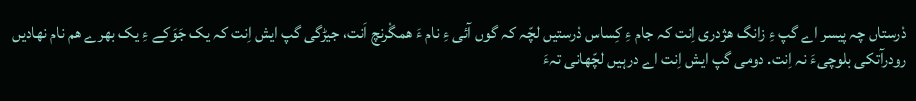دْرستاں چہ پیسر اے گپ ءِ زانگ ھژدری اِنت کہ جام ءِ کِساس دْرستیں لچّہ کہ گوں آئی ءِ نام ءَ ھمگْرنچ اَنت، جیڑگی گپ ایش اِنت کہ یک جَوَکے ءِ یک بھرے ھم نام نھادیں رودرآتکی بلوچیءَ نہ اِنت. دومی گپ ایش اِنت اے درہیں لچّھانی تہءَ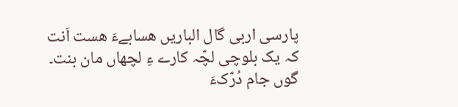پارسی اربی گال الباریں ھسابےءَ ھست اَنت کہ یک بلوچی لچّہ کارے ءِ لچھاں مان بنت۔ گوں جام دُرّکءَ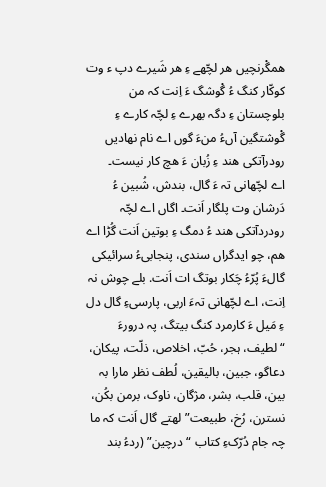ھمگْرنچیں ھر لچّھے ءِ ھر شَیرے دپ ء وت کوکّار کنگ ءُ گْوشگ ءَ اِنت کہ من بلوچستان ءِ دگہ بھرے ءِ لچّہ کارے ءِ گْوشتگین آںءُ منءَ گوں اے نام نھادیں رودرآتکی ھند ءِ زُبان ءَ ھچ کار نیست۔
اے لچّھانی تہ ءَ گال، بندش، شُبین ءُ دَرشان وت پلگار اَنت۔ اگاں اے لچّہ رودردآتکی ھند ءُ دمگ ءِ بوتین اَنت گُڑا اے ھم، چو ایدگراں سندی، پنجابیءُ سرائیکی گالءَ پُرّءُ چَکار بوتگ ات اَنت. بلے چوش نہ اِنت، اے لچّھانی تہءَ اربی، پارسیءِ گال دل ءِ مَیل ءَ کارمرد کنگ بیتگ، پہ درورءَ “لطیف، ہجر، حُبّ، اخلاص، ذلّت، پیکان، دعاگو، جبین، بالیقین، لُطف نظر مارا بہ بین، قلب، بشر، مژگان، ناوک، برمن بکُن، نسترن، رُخ، طبیعت” لھتے گال اَنت کہ ما چہ جام دُرّکءِ کتاب “درچین” (ردءُ بند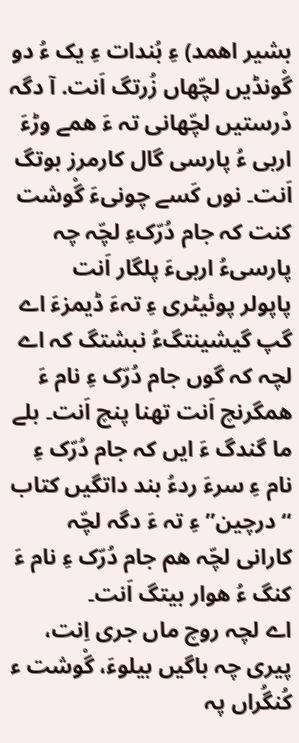بشیر اھمد) ءِ بُندات ءِ یک ءُ دو گْونڈیں لچّھاں زُرتگ اَنت. آ دگہ دْرستیں لچّھانی تہ ءَ ھمے وڑءَ اربی ءُ پارسی گال کارمرز بوتگ اَنت۔ نوں کَسے چونیءَ گْوشت کنت کہ جام دُرّکءِ لچّہ چہ پارسیءُ اربیءَ پلگار اَنت
پاپولر پوئیٹری ءِ تہءَ ڈیمزءَ اے گپ گیشینتگءُ نبشتگ کہ اے لچہ کہ گوں جام دُرّک ءِ نام ءَ ھمگرنچ اَنت تھنا پنچ اَنت۔ بلے ما گندگ ءَ ایں کہ جام دُرّک ءِ نام ءِ سرءَ ردءُ بند داتگیں کتاب “درچین”ءِ تہ ءَ دگہ لچّہ کارانی لچّہ ھم جام دُرّک ءِ نام ءَ کنگ ءُ ھوار بیتگ اَنت۔
اے لچہ روچ ماں جری اِنت، پیری چہ باگیں بیلوءَ، گْوشت ء کُنگُراں پہ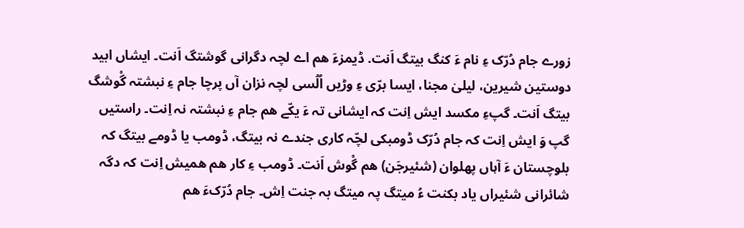زورے جام دُرّک ءِ نام ءَ کنگ بیتگ اَنت. ڈیمزءَ ھم اے لچہ دگرانی گوشتگ اَنت۔ ایشاں ابید دوستین شیرین، لیلیٰ مجنا، ایسا برّی ءِ وڑیں اُلُسی لچہ نزان آں پرچا جام ءِ نبشتہ گْوشگ بیتگ اَنت۔ گپءِ مکسد ایش اِنت کہ ایشانی تہ ءَ یکّے ھم جام ءِ نبشتہ نہ اِنت۔ راستیں گپ وَ ایش اِنت کہ جام دُرّک ڈومبکی لچّہ کاری جندے نہ بیتگ، ڈومب یا ڈومے بیتگ کہ بلوچستان ءَ آہاں پھلوان (شئیرجَن) ھم گْوش اَنت۔ ڈومب ءِ کار ھم ھمیش اِنت کہ دگہ شائرانی شئیراں یاد بکنت ءُ میتگ پہ میتگ بہ جنت اِش۔ جام دُرّکءَ ھم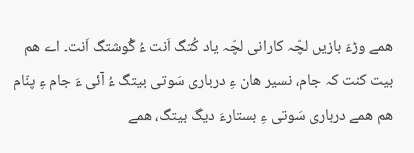ھمے وڑءَ بازیں لچّہ کارانی لچّہ یاد کُتگ اَنت ءُ گْوشتگ اَنت۔ اے ھم بیت کنت کہ جام، نسیر ھان ءِ درباری سَوتی بیتگ ءُ آئی ءَ جام ءِ پنّام ھم ھمے درباری سَوتی ءِ بستارءَ دیگ بیتگ، ھمے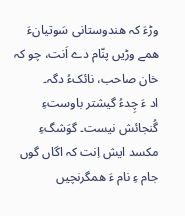وڑءَ کہ ھندوستانی سَوتیانءَ ھمے وڑیں پنّام دے اَنت، چو کہ خان صاحب، نائکءُ دگہ۔
اد ءَ چِدءُ گیشتر باوستءِ گُنجائش نیست۔ گوَشگءِ مکسد ایش اِنت کہ اگاں گوں جام ءِ نام ءَ ھمگرنچیں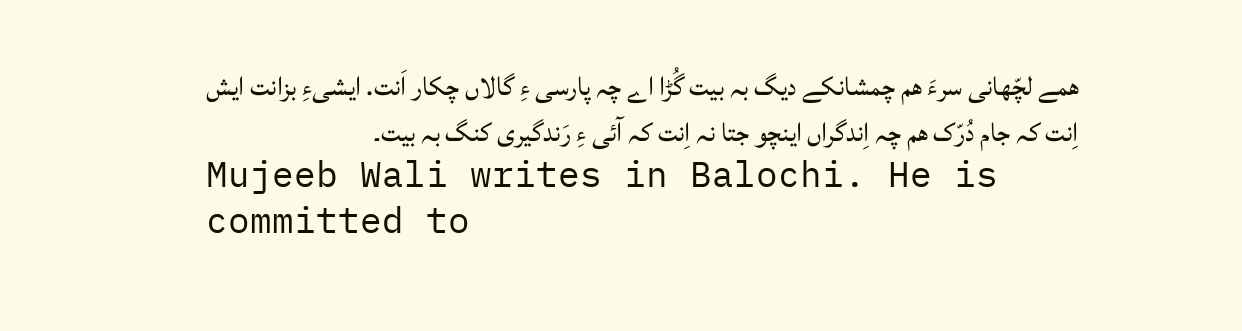ھمے لچّھانی سرءَ ھم چمشانکے دیگ بہ بیت گُڑا اے چہ پارسی ءِ گالاں چکار اَنت. ایشیءِ بزانت ایش اِنت کہ جام دُرّک ھم چہ اِندگراں اینچو جتا نہ اِنت کہ آئی ءِ رَندگیری کنگ بہ بیت۔
Mujeeb Wali writes in Balochi. He is committed to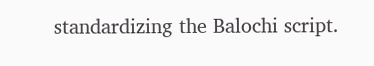standardizing the Balochi script.